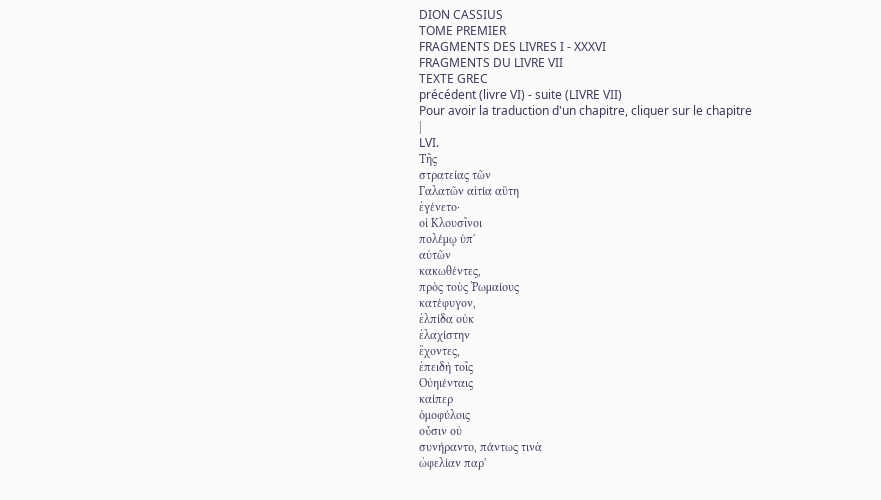DION CASSIUS
TOME PREMIER
FRAGMENTS DES LIVRES I - XXXVI
FRAGMENTS DU LIVRE VII
TEXTE GREC
précédent (livre VI) - suite (LIVRE VII)
Pour avoir la traduction d'un chapitre, cliquer sur le chapitre
|
LVI.
Τῆς
στρατείας τῶν
Γαλατῶν αἰτία αὕτη
ἐγένετο·
οἱ Κλουσῖνοι
πολέμῳ ὑπ'
αὐτῶν
κακωθέντες,
πρὸς τοὺς Ῥωμαίους
κατέφυγον,
ἐλπίδα οὐκ
ἐλαχίστην
ἔχοντες,
ἐπειδὴ τοῖς
Οὐηιένταις
καίπερ
ὁμοφύλοις
οὖσιν οὐ
συνήραντο, πάντως τινὰ
ὠφελίαν παρ'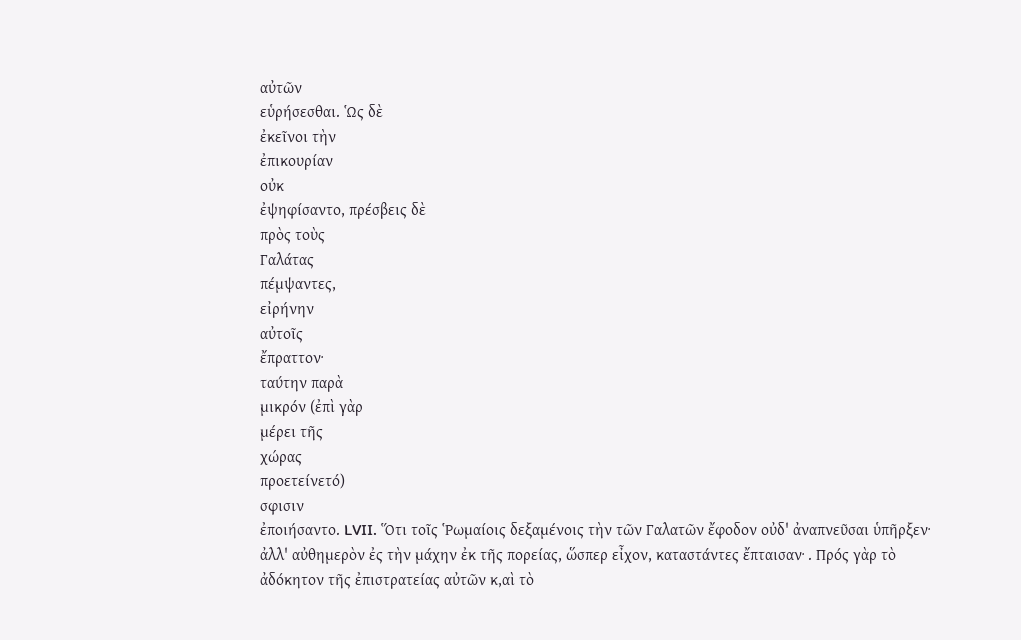αὐτῶν
εὑρήσεσθαι. Ὡς δὲ
ἐκεῖνοι τὴν
ἐπικουρίαν
οὐκ
ἐψηφίσαντο, πρέσβεις δὲ
πρὸς τοὺς
Γαλάτας
πέμψαντες,
εἰρήνην
αὐτοῖς
ἔπραττον·
ταύτην παρὰ
μικρόν (ἐπὶ γὰρ
μέρει τῆς
χώρας
προετείνετό)
σφισιν
ἐποιήσαντο. LVII. Ὅτι τοῖς Ῥωμαίοις δεξαμένοις τὴν τῶν Γαλατῶν ἔφοδον οὐδ' ἀναπνεῦσαι ὑπῆρξεν· ἀλλ' αὐθημερὸν ἐς τὴν μάχην ἐκ τῆς πορείας, ὥσπερ εἶχον, καταστάντες ἔπταισαν· . Πρός γὰρ τὸ ἀδόκητον τῆς ἐπιστρατείας αὐτῶν κ,αὶ τὸ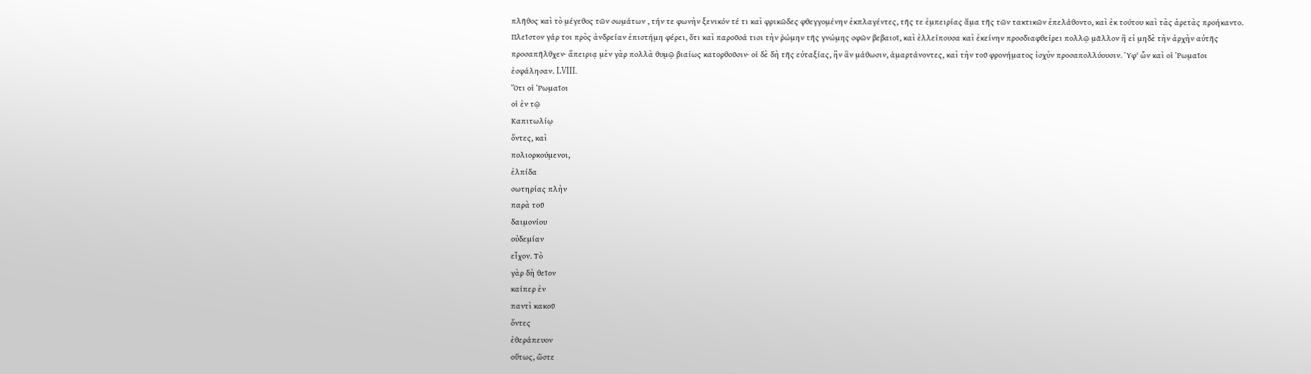πλῆθος καὶ τὸ μέγεθος τῶν σωμάτων , τήν τε φωνὴν ξενικόν τέ τι καὶ φρικῶδες φθεγγομένην ἐκπλαγέντες, τῆς τε ἐμπειρίας ἅμα τῆς τῶν τακτικῶν ἐπελάθοντο, καὶ ἐκ τούτου καὶ τὰς ἀρετὰς προήκαντο. Πλεῖστον γάρ τοι πρὸς ἀνδρείαν ἐπιστήμη φέρει, ὅτι καὶ παροῦσά τισι τὴν ῥώμην τῆς γνώμης σφῶν βεβαιοῖ, καὶ ἐλλείπουσα καὶ ἐκείνην προσδιαφθείρει πολλῷ μᾶλλον ἢ εἰ μηδὲ τὴν ἀρχὴν αὐτῆς προσαπῆλθχεν· ἄπειριᾳ μὲν γὰρ πολλὰ θυμῷ βιαίως κατορθοῦσιν· οἱ δὲ δὴ τῆς εὐταξίας, ἣν ἂν μάθωσιν, ἁμαρτάνοντες, καὶ τὴν τοῦ φρονήματος ἰσχὺν προσαπολλύουσιν. Ὑφ' ὧν καὶ οἱ Ῥωμαῖοι ἐσφάλησαν. LVIII.
Ὅτι οἱ Ῥωμαῖοι
οἱ ἐν τῷ
Καπιτωλίῳ
ὄντες, καὶ
πολιορκούμενοι,
ἐλπίδα
σωτηρίας πλὴν
παρὰ τοῦ
δαιμονίου
οὐδεμίαν
εἶχον. Τὸ
γὰρ δὴ θεῖον
καίπερ ἐν
παντὶ κακοῦ
ὄντες
ἐθεράπευον
οὕτως, ὥστε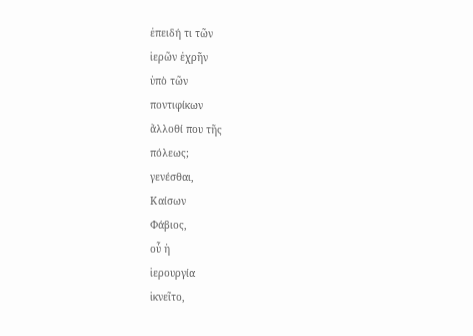ἐπειδή τι τῶν
ἱερῶν ἐχρῆν
ὑπὸ τῶν
ποντιφίκων
ἄλλοθί που τῆς
πόλεως;
γενέσθαι,
Καίσων
Φάβιος,
οὗ ἡ
ἱερουργία
ἱκνεῖτο,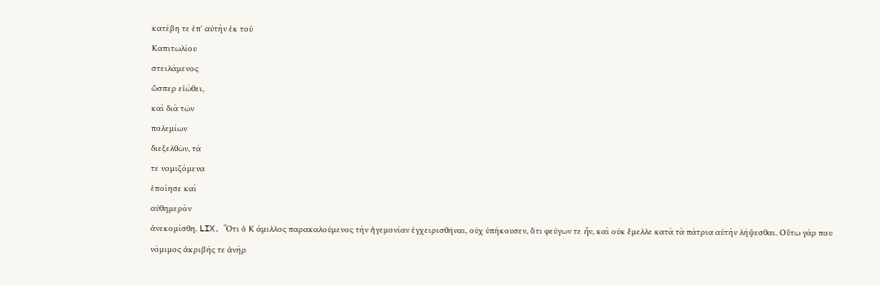κατέβη τε ἐπ' αὐτὴν ἐκ τοῦ
Καπιτωλίου
στειλάμενος
ὥσπερ εἰώθει,
καὶ διὰ τῶν
πολεμίων
διεξελθὼν, τά
τε νομιζόμενα
ἐποίησε καὶ
αὐθημερὸν
ἀνεκομίσθη. LIX. Ὅτι ὁ Κ άμιλλος παρακαλούμενος τὴν ἡγεμονίαν ἐγχειρισθῆναι, οὐχ ὑπήκουσεν, ὅτι φεύγων τε ἦν, καὶ οὐκ ἔμελλε κατὰ τὰ πάτρια αὐτὴν λήψεσθαι. Οὕτω γάρ που νόμιμος ἀκριβής τε ἀνὴρ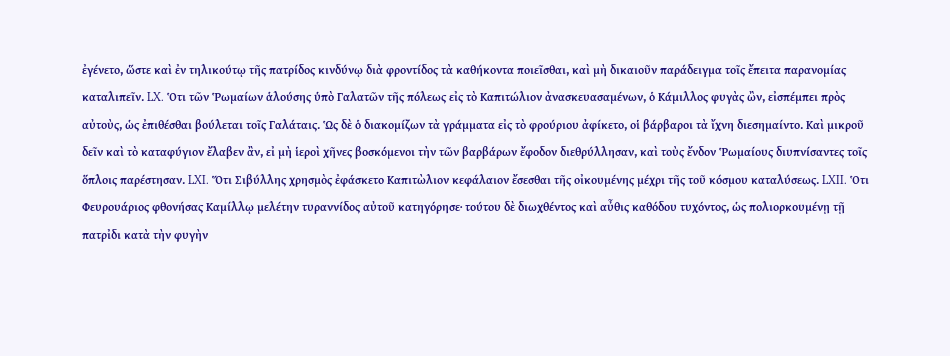ἐγένετο, ὥστε καὶ ἐν τηλικούτῳ τῆς πατρίδος κινδύνῳ διὰ φροντίδος τὰ καθήκοντα ποιεῖσθαι, καὶ μὴ δικαιοῦν παράδειγμα τοῖς ἔπειτα παρανομίας καταλιπεῖν. LX. Ὁτι τῶν Ῥωμαίων ἁλούσης ὑπὸ Γαλατῶν τῆς πόλεως εἰς τὸ Καπιτώλιον ἀνασκευασαμένων, ὁ Κάμιλλος φυγὰς ὢν, εἰσπέμπει πρὸς αὐτοὺς, ὡς ἐπιθέσθαι βούλεται τοῖς Γαλάταις. Ὡς δὲ ὁ διακομίζων τὰ γράμματα εἰς τὸ φρούριου ἀφίκετο, οἱ βάρβαροι τὰ ἴχνη διεσημαίντο. Καὶ μικροῦ δεῖν καὶ τὸ καταφύγιον ἔλαβεν ἂν, εἰ μὴ ἱεροὶ χῆνες βοσκόμενοι τὴν τῶν βαρβάρων ἔφοδον διεθρύλλησαν, καὶ τοὺς ἔνδον Ῥωμαίους διυπνίσαντες τοῖς ὅπλοις παρέστησαν. LXI. Ὅτι Σιβύλλης χρησμὸς ἐφάσκετο Καπιτὼλιον κεφάλαιον ἔσεσθαι τῆς οἰκουμένης μέχρι τῆς τοῦ κόσμου καταλύσεως. LXII. Ὁτι Φευρουάριος φθονήσας Καμίλλῳ μελέτην τυραννίδος αὐτοῦ κατηγόρησε· τούτου δὲ διωχθέντος καὶ αὖθις καθόδου τυχόντος, ὡς πολιορκουμένῃ τῇ πατρἰδι κατὰ τὴν φυγὴν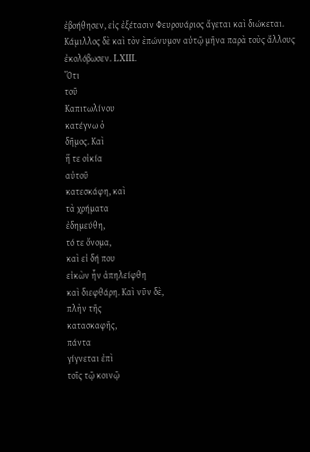ἐβοήθησεν, εἰς ἐξέτασιν Φευρουάριος ἄγεται καὶ διώκεται. Κάμιλλος δὲ καὶ τὸν ὲπώνυμον αὐτῷ μῆνα παρὰ τοὺς ἄλλους ἐκολόβωσεν. LXIII.
Ὅτι
τοῦ
Καπιτωλίνου
κατέγνω ὁ
δῆμος. Καὶ
ἥ τε οἰκία
αὐτοῦ
κατεσκάφη, καὶ
τὰ χρήματα
ἐδημεύθη,
τό τε ὄνομα,
καὶ εἰ δή που
εἰκὼν ἦν ἀπηλείφθη
καὶ διεφθάρη. Καὶ νῦν δὲ,
πλὴν τῆς
κατασκαφῆς,
πάντα
γίγνεται ἐπὶ
τοῖς τῷ κοινῷ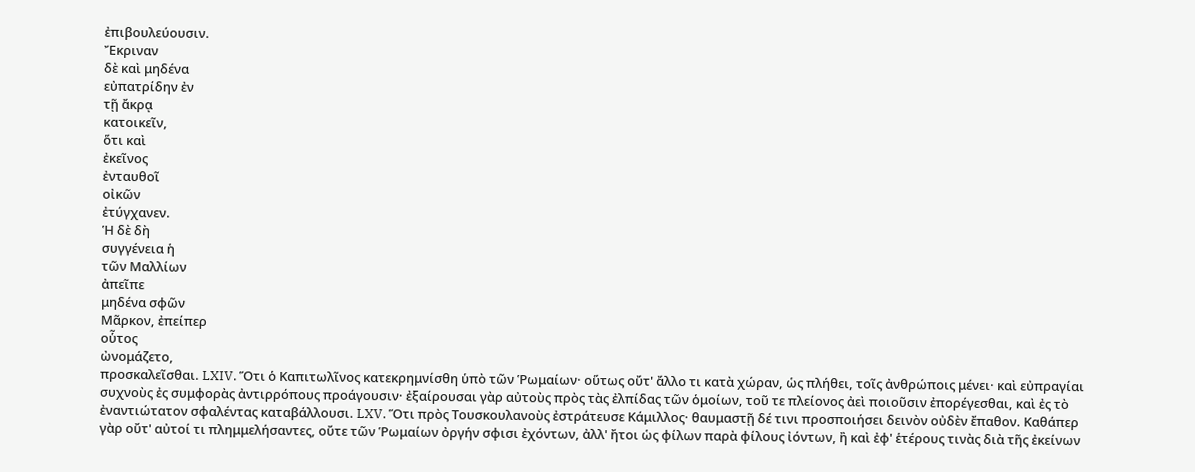ἐπιβουλεύουσιν.
Ἔκριναν
δὲ καὶ μηδένα
εὐπατρίδην ἐν
τῇ ἄκρᾳ
κατοικεῖν,
ὅτι καὶ
ἐκεῖνος
ἐνταυθοῖ
οἰκῶν
ἐτύγχανεν.
Ἡ δὲ δὴ
συγγένεια ἡ
τῶν Μαλλίων
ἀπεῖπε
μηδένα σφῶν
Μᾶρκον, ἐπείπερ
οὗτος
ὠνομάζετο,
προσκαλεῖσθαι. LXIV. Ὅτι ὁ Καπιτωλῖνος κατεκρημνίσθη ὑπὸ τῶν Ῥωμαίων· οὕτως οὔτ' ἄλλο τι κατὰ χώραν, ὡς πλήθει, τοῖς ἀνθρώποις μένει· καὶ εὐπραγίαι συχνοὺς ἐς συμφορὰς ἀντιρρόπους προάγουσιν· ἐξαίρουσαι γὰρ αὐτοὺς πρὸς τὰς ἐλπίδας τῶν ὁμοίων, τοῦ τε πλείονος ἀεὶ ποιοῦσιν ἐπορέγεσθαι, καὶ ἐς τὸ ἐναντιώτατον σφαλέντας καταβάλλουσι. LXV. Ὅτι πρὸς Τουσκουλανοὺς ἐστράτευσε Κάμιλλος· θαυμαστῇ δέ τινι προσποιήσει δεινὸν οὐδὲν ἔπαθον. Καθάπερ γὰρ οὔτ' αὐτοί τι πλημμελήσαντες, οὔτε τῶν Ῥωμαίων ὀργήν σφισι ἐχόντων, ἀλλ' ἤτοι ὡς φίλων παρὰ φίλους ἰόντων, ἢ καὶ ἐφ' ἑτέρους τινὰς διὰ τῆς ἐκείνων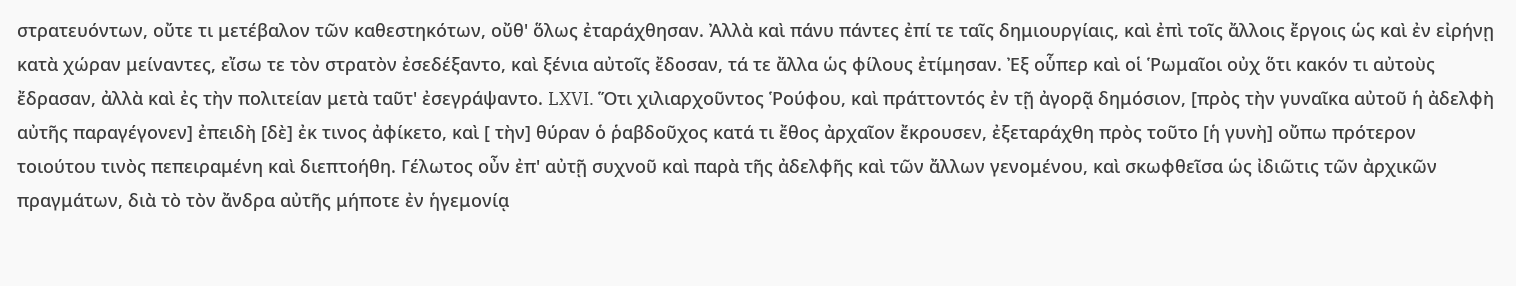στρατευόντων, οὔτε τι μετέβαλον τῶν καθεστηκότων, οὔθ' ὅλως ἐταράχθησαν. Ἀλλὰ καὶ πάνυ πάντες ἐπί τε ταῖς δημιουργίαις, καὶ ἐπὶ τοῖς ἄλλοις ἔργοις ὡς καὶ ἐν εἰρήνῃ κατὰ χώραν μείναντες, εἴσω τε τὸν στρατὸν ἐσεδέξαντο, καὶ ξένια αὐτοῖς ἔδοσαν, τά τε ἄλλα ὡς φίλους ἐτίμησαν. Ἐξ οὗπερ καὶ οἱ Ῥωμαῖοι οὐχ ὅτι κακόν τι αὐτοὺς ἔδρασαν, ἀλλὰ καὶ ἐς τὴν πολιτείαν μετὰ ταῦτ' ἐσεγράψαντο. LXVI. Ὅτι χιλιαρχοῦντος Ῥούφου, καὶ πράττοντός ἐν τῇ ἀγορᾷ δημόσιον, [πρὸς τὴν γυναῖκα αὐτοῦ ἡ ἀδελφὴ αὐτῆς παραγέγονεν] ἐπειδὴ [δὲ] ἐκ τινος ἀφίκετο, καὶ [ τὴν] θύραν ὁ ῥαβδοῦχος κατά τι ἔθος ἀρχαῖον ἔκρουσεν, ἐξεταράχθη πρὸς τοῦτο [ἡ γυνὴ] οὔπω πρότερον τοιούτου τινὸς πεπειραμένη καὶ διεπτοήθη. Γέλωτος οὖν ἐπ' αὐτῇ συχνοῦ καὶ παρὰ τῆς ἀδελφῆς καὶ τῶν ἄλλων γενομένου, καὶ σκωφθεῖσα ὡς ἰδιῶτις τῶν ἀρχικῶν πραγμάτων, διὰ τὸ τὸν ἄνδρα αὐτῆς μήποτε ἐν ἡγεμονίᾳ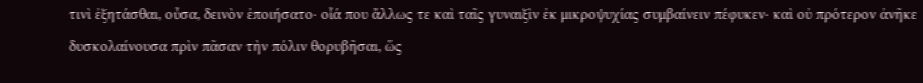τινὶ ἐξητάσθαι, οὖσα, δεινὸν ἐποιήσατο· οἷά που ἄλλως τε καὶ ταῖς γυναιξὶν ἐκ μικροψυχίας συμβαίνειν πέφυκεν· καὶ οὐ πρότερον ἀνῆκε δυσκολαίνουσα πρὶν πᾶσαν τὴν πόλιν θορυβῆσαι, ὥς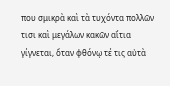που σμικρὰ καὶ τὰ τυχόντα πολλῶν τισι καὶ μεγάλων κακῶν αἴτια γίγνεται, ὅταν φθόνῳ τέ τις αὐτὰ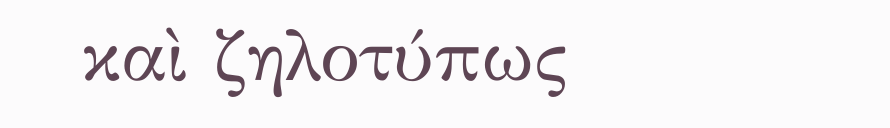καὶ ζηλοτύπως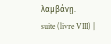λαμβάνῃ.
suite (livre VIII) |